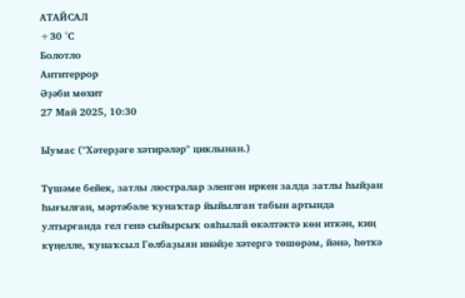АТАЙСАЛ
+30 °С
Болотло
Антитеррор
Әҙәби мѳхит
27 Май 2025, 10:30

Ыумас ("Хәтерҙәге хәтирәләр" циклынан.)

Түшәме бейек, затлы люстралар эленгән иркен залда затлы һыйҙан һығылған, мәртәбәле ҡунаҡтар йыйылған табын артында ултырғанда гел генә сыйырсыҡ ояһылай өкәлтәктә көн иткән, киң күңелле, ҡунаҡсыл Гөлбаҙыян инәйҙе хәтергә төшөрәм, йәнә, һөткә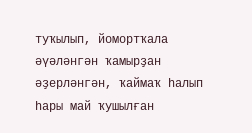туҡылып, йомортҡала әүәләнгән ҡамырҙан әҙерләнгән, ҡаймаҡ һалып һары май ҡушылған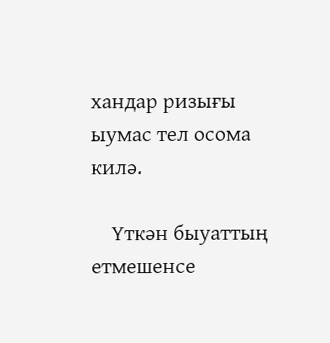хандар ризығы ыумас тел осома килә.

    Үткән быуаттың етмешенсе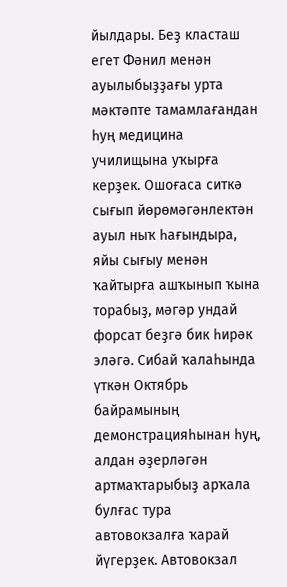йылдары. Беҙ класташ егет Фәнил менән ауылыбыҙҙағы урта мәктәпте тамамлағандан һуң медицина училищына уҡырға керҙек. Ошоғаса ситкә сығып йөрөмәгәнлектән ауыл ныҡ һағындыра, яйы сығыу менән ҡайтырға ашҡынып ҡына торабыҙ, мәгәр ундай форсат беҙгә бик һирәк эләгә. Сибай ҡалаһында үткән Октябрь байрамының демонстрацияһынан һуң, алдан әҙерләгән артмаҡтарыбыҙ арҡала булғас тура автовокзалға ҡарай йүгерҙек. Автовокзал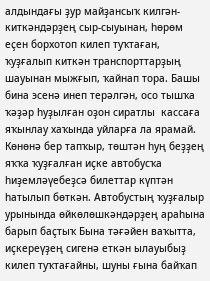алдындағы ҙур майҙансыҡ килгән-киткәндәрҙең сыр-сыуынан, һөрөм еҫен борхотоп килеп туҡтаған, ҡуҙғалып киткән транспорттарҙың шауынан мыжғып, ҡайнап тора. Башы бина эсенә инеп терәлгән, осо тышҡа ҡәҙәр һуҙылған оҙон сиратлы  кассаға яҡынлау хаҡында уйларға ла ярамай. Көнөнә бер тапҡыр, төштән һуң беҙҙең яҡҡа ҡуҙғалған иҫке автобусҡа һиҙемләүебеҙсә билеттар күптән һатылып бөткән. Автобустың ҡуҙғалыр урынында өйкөлөшкәндәрҙең араһына барып баҫтыҡ Бына тәғәйен ваҡытта, иҫкереүҙең сигенә еткән ылауыбыҙ килеп туҡтағайны, шуны ғына байҡап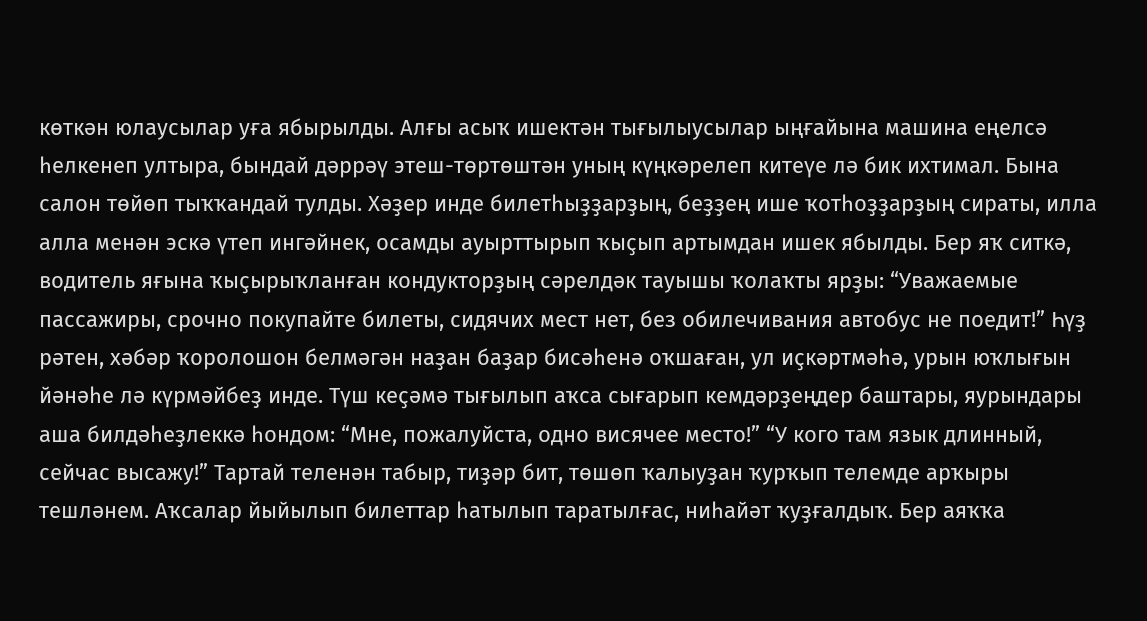көткән юлаусылар уға ябырылды. Алғы асыҡ ишектән тығылыусылар ыңғайына машина еңелсә һелкенеп ултыра, бындай дәррәү этеш-төртөштән уның күңкәрелеп китеүе лә бик ихтимал. Бына салон төйөп тыҡҡандай тулды. Хәҙер инде билетһыҙҙарҙың, беҙҙең ише ҡотһоҙҙарҙың сираты, илла алла менән эскә үтеп ингәйнек, осамды ауырттырып ҡыҫып артымдан ишек ябылды. Бер яҡ ситкә, водитель яғына ҡыҫырыҡланған кондукторҙың сәрелдәк тауышы ҡолаҡты ярҙы: “Уважаемые пассажиры, срочно покупайте билеты, сидячих мест нет, без обилечивания автобус не поедит!” Һүҙ рәтен, хәбәр ҡоролошон белмәгән наҙан баҙар бисәһенә оҡшаған, ул иҫкәртмәһә, урын юҡлығын йәнәһе лә күрмәйбеҙ инде. Түш кеҫәмә тығылып аҡса сығарып кемдәрҙеңдер баштары, яурындары аша билдәһеҙлеккә һондом: “Мне, пожалуйста, одно висячее место!” “У кого там язык длинный, сейчас высажу!” Тартай теленән табыр, тиҙәр бит, төшөп ҡалыуҙан ҡурҡып телемде арҡыры тешләнем. Аҡсалар йыйылып билеттар һатылып таратылғас, ниһайәт ҡуҙғалдыҡ. Бер аяҡҡа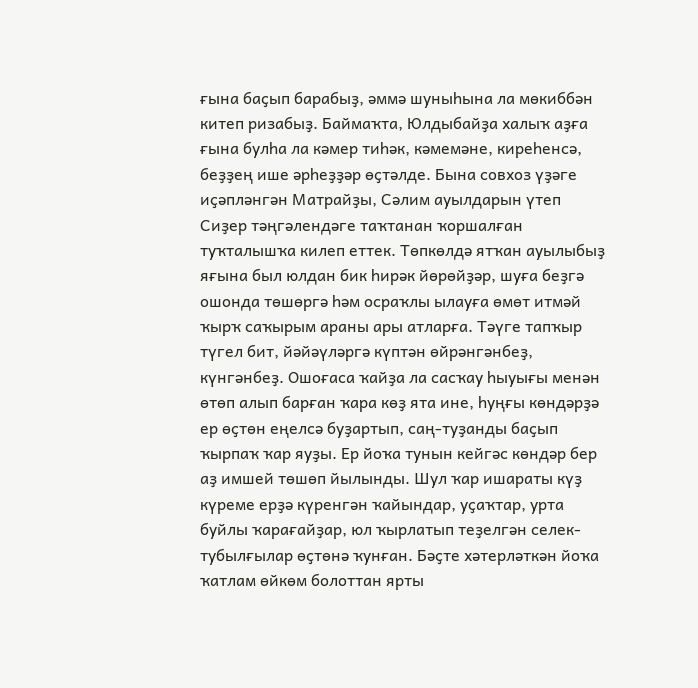ғына баҫып барабыҙ, әммә шуныһына ла мөкиббән китеп ризабыҙ. Баймаҡта, Юлдыбайҙа халыҡ аҙға ғына булһа ла кәмер тиһәк, кәмемәне, киреһенсә, беҙҙең ише әрһеҙҙәр өҫтәлде. Бына совхоз үҙәге иҫәпләнгән Матрайҙы, Сәлим ауылдарын үтеп Сиҙер тәңгәлендәге таҡтанан ҡоршалған туҡталышҡа килеп еттек. Төпкөлдә ятҡан ауылыбыҙ яғына был юлдан бик һирәк йөрөйҙәр, шуға беҙгә ошонда төшөргә һәм осраҡлы ылауға өмөт итмәй ҡырҡ саҡырым араны ары атларға. Тәүге тапҡыр түгел бит, йәйәүләргә күптән өйрәнгәнбеҙ, күнгәнбеҙ. Ошоғаса ҡайҙа ла сасҡау һыуығы менән өтөп алып барған ҡара көҙ ята ине, һуңғы көндәрҙә ер өҫтөн еңелсә буҙартып, саң-туҙанды баҫып ҡырпаҡ ҡар яуҙы. Ер йоҡа тунын кейгәс көндәр бер аҙ имшей төшөп йылынды. Шул ҡар ишараты күҙ күреме ерҙә күренгән ҡайындар, уҫаҡтар, урта буйлы ҡарағайҙар, юл ҡырлатып теҙелгән селек-тубылғылар өҫтөнә ҡунған. Бәҫте хәтерләткән йоҡа ҡатлам өйкөм болоттан ярты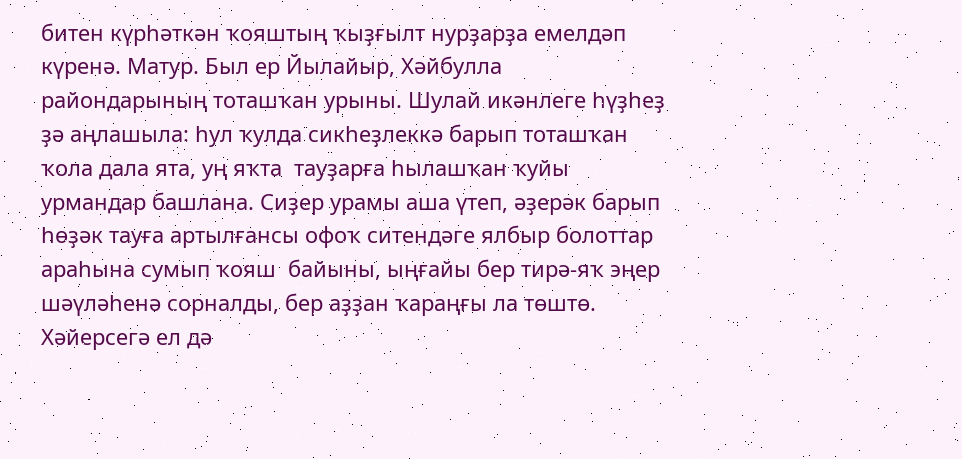битен күрһәткән ҡояштың ҡыҙғылт нурҙарҙа емелдәп күренә. Матур. Был ер Йылайыр, Хәйбулла райондарының тоташҡан урыны. Шулай икәнлеге һүҙһеҙ ҙә аңлашыла: һул ҡулда сикһеҙлеккә барып тоташҡан ҡола дала ята, уң яҡта  тауҙарға һылашҡан ҡуйы урмандар башлана. Сиҙер урамы аша үтеп, әҙерәк барып һөҙәк тауға артылғансы офоҡ ситендәге ялбыр болоттар араһына сумып ҡояш  байыны, ыңғайы бер тирә-яҡ эңер шәүләһенә сорналды, бер аҙҙан ҡараңғы ла төштө. Хәйерсегә ел дә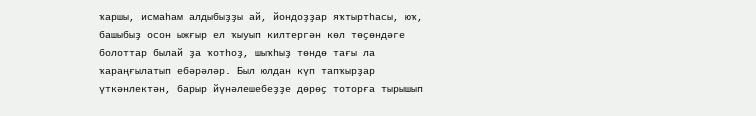ҡаршы, исмаһам алдыбыҙҙы ай, йондоҙҙар яҡтыртһасы, юҡ, башыбыҙ осон ыжғыр ел ҡыуып килтергән көл төҫөндәге  болоттар былай ҙа ҡотһоҙ, шыҡһыҙ төндө тағы ла ҡараңғылатып ебәрәләр. Был юлдан күп тапҡырҙар үткәнлектән, барыр йүнәлешебеҙҙе дөрөҫ тоторға тырышып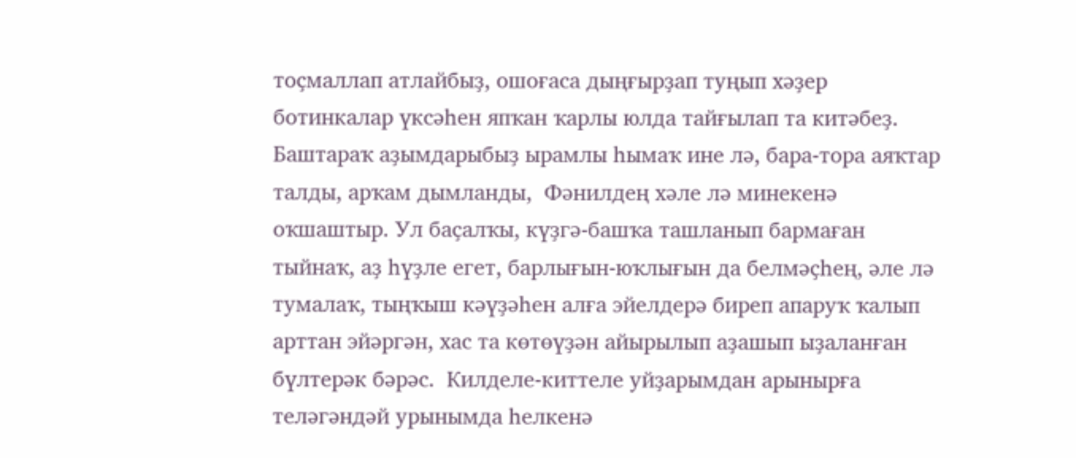тоҫмаллап атлайбыҙ, ошоғаса дыңғырҙап туңып хәҙер ботинкалар үксәһен япҡан ҡарлы юлда тайғылап та китәбеҙ. Баштараҡ аҙымдарыбыҙ ырамлы һымаҡ ине лә, бара-тора аяҡтар талды, арҡам дымланды,  Фәнилдең хәле лә минекенә оҡшаштыр. Ул баҫалҡы, күҙгә-башҡа ташланып бармаған тыйнаҡ, аҙ һүҙле егет, барлығын-юҡлығын да белмәҫһең, әле лә тумалаҡ, тыңҡыш кәүҙәһен алға эйелдерә биреп апаруҡ ҡалып арттан эйәргән, хас та көтөүҙән айырылып аҙашып ыҙаланған бүлтерәк бәрәс.  Килделе-киттеле уйҙарымдан арынырға теләгәндәй урынымда һелкенә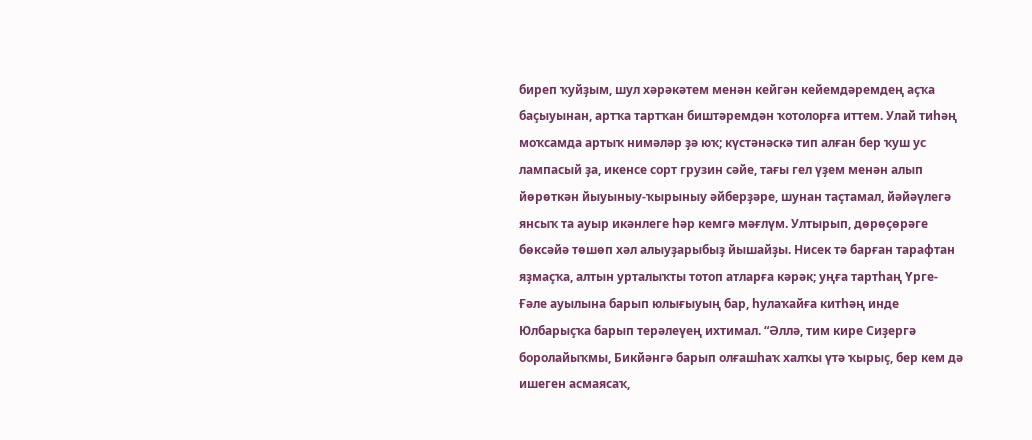биреп ҡуйҙым, шул хәрәкәтем менән кейгән кейемдәремдең аҫҡа баҫыуынан, артҡа тартҡан биштәремдән ҡотолорға иттем. Улай тиһәң моҡсамда артыҡ нимәләр ҙә юҡ; күстәнәскә тип алған бер ҡуш ус лампасый ҙа, икенсе сорт грузин сәйе, тағы гел үҙем менән алып йөрөткән йыуыныу-ҡырыныу әйберҙәре, шунан таҫтамал, йәйәүлегә янсыҡ та ауыр икәнлеге һәр кемгә мәғлүм. Ултырып, дөрөҫөрәге бөксәйә төшөп хәл алыуҙарыбыҙ йышайҙы. Нисек тә барған тарафтан яҙмаҫҡа, алтын урталыҡты тотоп атларға кәрәк; уңға тартһаң Үрге-Ғәле ауылына барып юлығыуың бар, һулаҡайға китһәң инде Юлбарыҫҡа барып терәлеүең ихтимал. “Әллә, тим кире Сиҙергә боролайыҡмы, Бикйәнгә барып олғашһаҡ халҡы үтә ҡырыҫ, бер кем дә ишеген асмаясаҡ,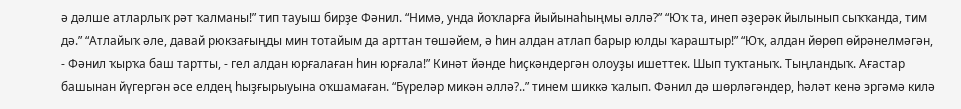ә дәлше атларлыҡ рәт ҡалманы!” тип тауыш бирҙе Фәнил. “Нимә, унда йоҡларға йыйынаһыңмы әллә?” “Юҡ та, инеп әҙерәк йылынып сыҡҡанда, тим дә.” “Атлайыҡ әле, давай рюкзағыңды мин тотайым да арттан төшәйем, ә һин алдан атлап барыр юлды ҡараштыр!” “Юҡ, алдан йөрөп өйрәнелмәгән, - Фәнил ҡырҡа баш тартты, - гел алдан юрғалаған һин юрғала!” Кинәт йәнде һиҫкәндергән олоуҙы ишеттек. Шып туҡтаныҡ. Тыңландыҡ. Ағастар башынан йүгергән әсе елдең һыҙғырыуына оҡшамаған. “Бүреләр микән әллә?..” тинем шиккә ҡалып. Фәнил дә шөрләгәндер, һәләт кенә эргәмә килә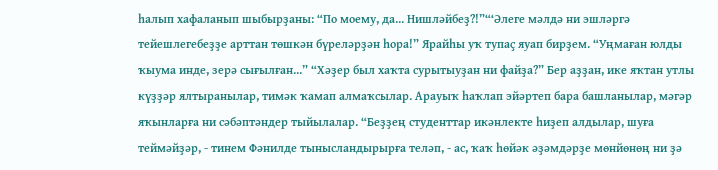һалып хафаланып шыбырҙаны: “По моему, да... Нишләйбеҙ?!”“‘Әлеге мәлдә ни эшләргә тейешлегебеҙҙе арттан төшкән бүреләрҙән һора!” Ярайһы уҡ тупаҫ яуап бирҙем. “Уңмаған юлды ҡыума инде, зерә сығылған...” “Хәҙер был хаҡта сурытыуҙан ни файҙа?” Бер аҙҙан, ике яҡтан утлы күҙҙәр ялтыранылар, тимәк ҡамап алмаҡсылар. Арауыҡ һаҡлап эйәртеп бара башланылар, мәгәр яҡынларға ни сәбәптәндер тыйылалар. “Беҙҙең студенттар икәнлекте һиҙеп алдылар, шуға теймәйҙәр, - тинем Фәнилде тынысландырырға теләп, - ас, ҡаҡ һөйәк әҙәмдәрҙе мөнйөнөң ни ҙә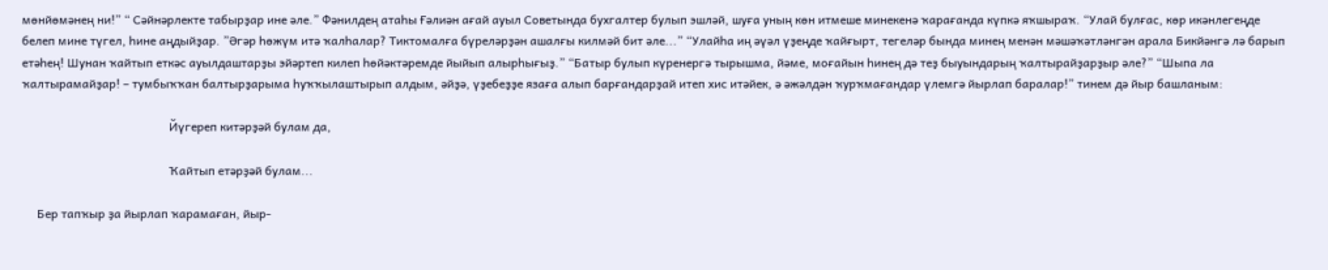мөнйөмәнең ни!” “ Сәйнәрлекте табырҙар ине әле.” Фәнилдең атаһы Ғәлиән ағай ауыл Советында бухгалтер булып эшләй, шуға уның көн итмеше минекенә ҡарағанда күпкә яҡшыраҡ. “Улай булғас, көр икәнлегеңде белеп мине түгел, һине аңдыйҙар. ”Әгәр һөжүм итә ҡалһалар? Тиктомалға бүреләрҙән ашалғы килмәй бит әле...” “Улайһа иң әүәл үҙеңде ҡайғырт, тегеләр бында минең менән мәшәҡәтләнгән арала Бикйәнгә лә барып етәһең! Шунан ҡайтып еткәс ауылдаштарҙы эйәртеп килеп һөйәктәремде йыйып алырһығыҙ.” “Батыр булып күренергә тырышма, йәме, моғайын һинең дә теҙ быуындарың ҡалтырайҙарҙыр әле?” “Шыпа ла ҡалтырамайҙар! – тумбыҡҡан балтырҙарыма һуҡҡылаштырып алдым, әйҙә, үҙебеҙҙе язаға алып барғандарҙай итеп хис итәйек, ә әжәлдән ҡурҡмағандар үлемгә йырлап баралар!” тинем дә йыр башланым:

                                                 Йүгереп китәрҙәй булам да,

                                                 Ҡайтып етәрҙәй булам...

     Бер тапҡыр ҙа йырлап ҡарамаған, йыр-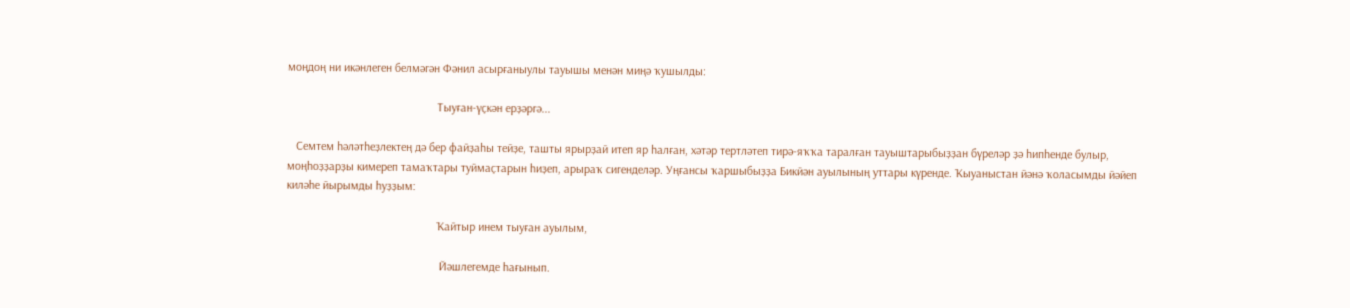моңдоң ни икәнлеген белмәгән Фәнил асырғаныулы тауышы менән миңә ҡушылды:

                                                  Тыуған-үҫкән ерҙәргә...

   Семтем һәләтһеҙлектең дә бер файҙаһы тейҙе, ташты ярырҙай итеп яр һалған, хәтәр тертләтеп тирә-яҡҡа таралған тауыштарыбыҙҙан бүреләр ҙә һипһенде булыр, моңһоҙҙарҙы кимереп тамаҡтары туймаҫтарын һиҙеп, арыраҡ сигенделәр. Уңғансы ҡаршыбыҙҙа Бикйән ауылының уттары күренде. Ҡыуаныстан йәнә ҡоласымды йәйеп киләһе йырымды һуҙҙым:

                                                  Ҡайтыр инем тыуған ауылым,

                                                   Йәшлегемде һағынып.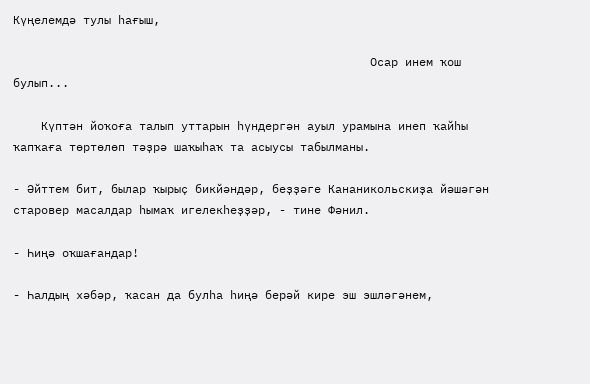Күңелемдә тулы һағыш,

                                                   Осар инем ҡош булып...

    Күптән йоҡоға талып уттарын һүндергән ауыл урамына инеп ҡайһы ҡапҡаға төртөлөп тәҙрә шаҡыһаҡ та асыусы табылманы.

- Әйттем бит, былар ҡырыҫ бикйәндәр, беҙҙәге Кананикольскиҙа йәшәгән старовер масалдар һымаҡ игелекһеҙҙәр, - тине Фәнил.

- Һиңә оҡшағандар!

- Һалдың хәбәр, ҡасан да булһа һиңә берәй кире эш эшләгәнем,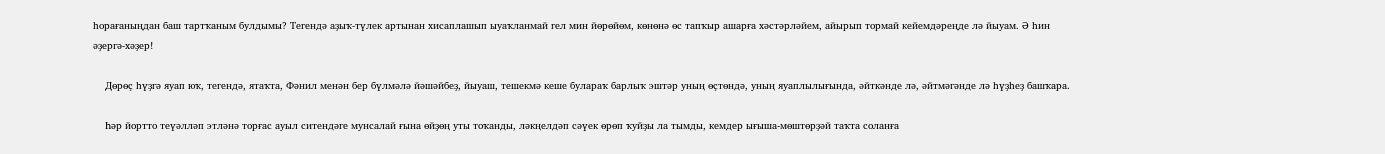һорағаныңдан баш тартҡаным булдымы? Тегендә аҙыҡ-түлек артынан хисаплашып ыуаҡланмай гел мин йөрөйөм, көнөнә өс тапҡыр ашарға хәстәрләйем, айырып тормай кейемдәреңде лә йыуам. Ә һин әҙергә-хәҙер!

    Дөрөҫ һүҙгә яуап юҡ, тегендә, ятаҡта, Фәнил менән бер бүлмәлә йәшәйбеҙ, йыуаш, тешекмә кеше булараҡ барлыҡ эштәр уның өҫтөндә, уның яуаплылығында, әйткәнде лә, әйтмәгәнде лә һүҙһеҙ башҡара.

    Һәр йортто теүәлләп этләнә торғас ауыл ситендәге мунсалай ғына өйҙөң уты тоҡанды, ләкңелдәп сәүек өрөп ҡуйҙы ла тымды, кемдер ығыша-мөштөрҙәй таҡта соланға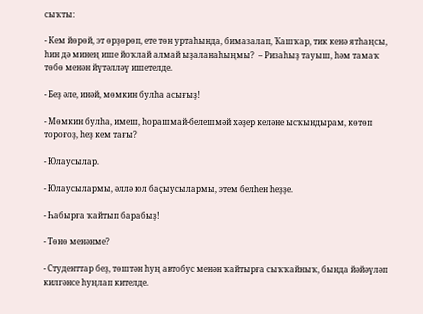сыҡты:

- Кем йөрөй, эт өрҙөрөп, ете төн уртаһында, бимазалап, Ҡашҡар, тик кенә ятһаңсы, һин дә минең ише йоҡлай алмай ыҙаланаһыңмы?  – Ризаһыҙ тауыш, һәм тамаҡ төбө менән йүтәлләү ишетелде.

- Беҙ әле, инәй, мөмкин булһа асығыҙ!

- Мөмкин булһа, имеш, һорашмай-белешмәй хәҙер келәне ысҡындырам, көтөп тороғоҙ, һеҙ кем тағы?

- Юлаусылар.

- Юлаусылармы, әллә юл баҫыусылармы, этем белһен һеҙҙе.

- Һабырға ҡайтып барабыҙ!

- Төнө менәнме?

- Студенттар беҙ, төштән һуң автобус менән ҡайтырға сыҡҡайныҡ, бында йәйәүләп килгәнсе һуңлап кителде.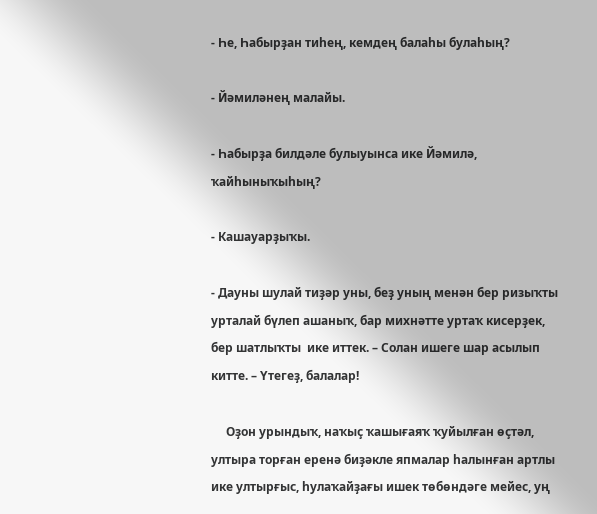- Һе, Һабырҙан тиһең, кемдең балаһы булаһың?

- Йәмиләнең малайы.

- Һабырҙа билдәле булыуынса ике Йәмилә, ҡайһыныҡыһың?

- Кашауарҙыҡы.

- Дауны шулай тиҙәр уны, беҙ уның менән бер ризыҡты урталай бүлеп ашаныҡ, бар михнәтте уртаҡ кисерҙек, бер шатлыҡты  ике иттек. – Солан ишеге шар асылып китте. – Үтегеҙ, балалар!

     Оҙон урындыҡ, наҡыҫ ҡашығаяҡ ҡуйылған өҫтәл, ултыра торған еренә биҙәкле япмалар һалынған артлы ике ултырғыс, һулаҡайҙағы ишек төбөндәге мейес, уң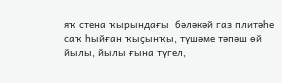яҡ стена ҡырындағы  бәләкәй газ плитәһе саҡ һыйған ҡыҫынҡы, түшәме тәпәш өй йылы, йылы ғына түгел,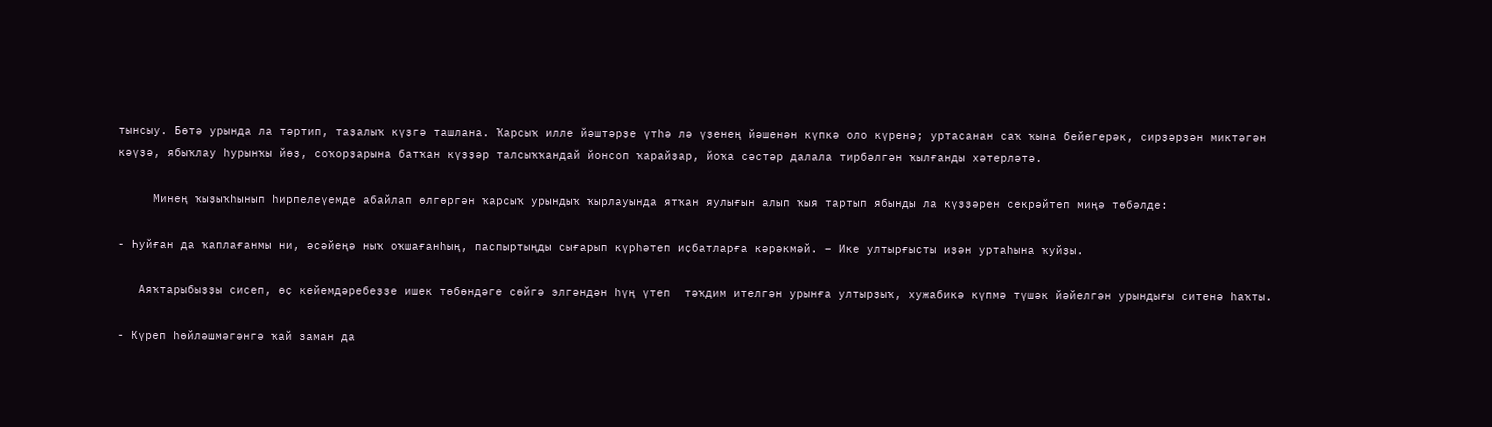тынсыу. Бөтә урында ла тәртип, таҙалыҡ күҙгә ташлана. Ҡарсыҡ илле йәштәрҙе үтһә лә үҙенең йәшенән күпкә оло күренә; уртасанан саҡ ҡына бейегерәк, сирҙәрҙән миктәгән кәүҙә, ябыҡлау һурынҡы йөҙ, соҡорҙарына батҡан күҙҙәр талсыҡҡандай йонсоп ҡарайҙар, йоҡа сәстәр далала тирбәлгән ҡылғанды хәтерләтә.

     Минең ҡыҙыҡһынып һирпелеүемде абайлап өлгөргән ҡарсыҡ урындыҡ ҡырлауында ятҡан яулығын алып ҡыя тартып ябынды ла күҙҙәрен секрәйтеп миңә төбәлде:

- Һуйған да ҡаплағанмы ни, әсәйеңә ныҡ оҡшағанһың, паспыртыңды сығарып күрһәтеп иҫбатларға кәрәкмәй. – Ике ултырғысты иҙән уртаһына ҡуйҙы.

   Аяҡтарыбыҙҙы сисеп, өҫ кейемдәребеҙҙе ишек төбөндәге сөйгә элгәндән һүң үтеп  тәҡдим ителгән урынға ултырҙыҡ, хужабикә күпмә түшәк йәйелгән урындығы ситенә һаҡты.

- Күреп һөйләшмәгәнгә ҡай заман да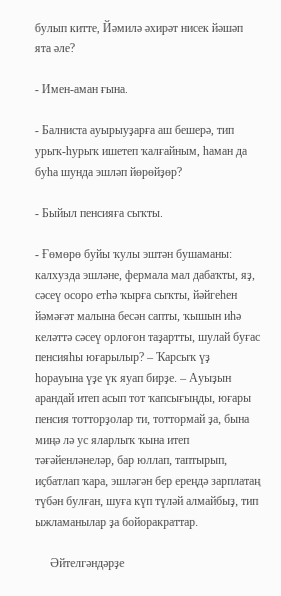булып китте, Йәмилә әхирәт нисек йәшәп ята әле?

- Имен-аман ғына.

- Балниста ауырыуҙарға аш бешерә, тип урыҡ-һурыҡ ишетеп ҡалғайным, һаман да буһа шунда эшләп йөрөйҙөр?

- Быйыл пенсияға сыҡты.

- Ғөмөрө буйы ҡулы эштән бушаманы: калхузда эшләне, фермала мал дабаҡты, яҙ, сәсеү осоро етһә ҡырға сыҡты, йәйгеһен йәмәғәт малына бесән сапты, ҡышын иһә келәттә сәсеү орлоғон таҙартты, шулай буғас пенсияһы юғарылыр? – Ҡарсыҡ үҙ һорауына үҙе үк яуап бирҙе. – Ауыҙын арандай итеп асып тот ҡапсығыңды, юғары пенсия тотторҙолар ти, тоттормай ҙа, бына миңә лә ус яларлыҡ ҡына итеп тәғәйенләнеләр, бар юллап, таптырып, иҫбатлап ҡара, эшләгән бер ереңдә зарплатаң түбән булған, шуға күп түләй алмайбыҙ, тип ыжламанылар ҙа бойоракраттар.

     Әйтелгәндәрҙе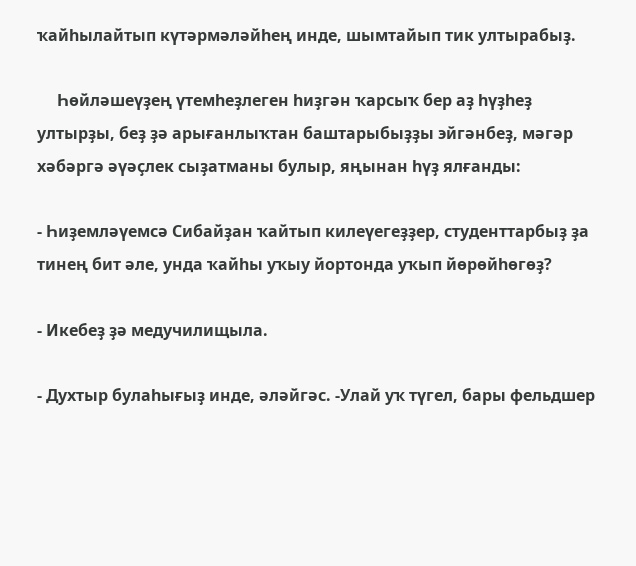ҡайһылайтып күтәрмәләйһең инде, шымтайып тик ултырабыҙ.

     Һөйләшеүҙең үтемһеҙлеген һиҙгән ҡарсыҡ бер аҙ һүҙһеҙ ултырҙы, беҙ ҙә арығанлыҡтан баштарыбыҙҙы эйгәнбеҙ, мәгәр хәбәргә әүәҫлек сыҙатманы булыр, яңынан һүҙ ялғанды:

- Һиҙемләүемсә Сибайҙан ҡайтып килеүегеҙҙер, студенттарбыҙ ҙа тинең бит әле, унда ҡайһы уҡыу йортонда уҡып йөрөйһөгөҙ?

- Икебеҙ ҙә медучилищыла.

- Духтыр булаһығыҙ инде, әләйгәс. -Улай уҡ түгел, бары фельдшер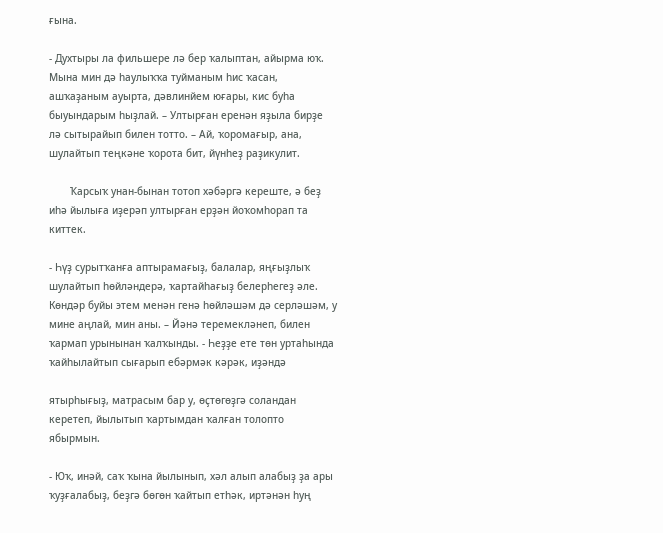ғына.

- Духтыры ла фильшере лә бер ҡалыптан, айырма юҡ. Мына мин дә һаулыҡҡа туйманым һис ҡасан, ашҡаҙаным ауырта, дәвлинйем юғары, кис буһа быуындарым һыҙлай. – Ултырған еренән яҙыла бирҙе лә сытырайып билен тотто. – Ай, ҡоромағыр, ана, шулайтып теңкәне ҡорота бит, йүнһеҙ раҙикулит.

       Ҡарсыҡ унан-бынан тотоп хәбәргә кереште, ә беҙ иһә йылыға иҙерәп ултырған ерҙән йоҡомһорап та киттек.

- Һүҙ сурытҡанға аптырамағыҙ, балалар, яңғыҙлыҡ шулайтып һөйләндерә, ҡартайһағыҙ белерһегеҙ әле. Көндәр буйы этем менән генә һөйләшәм дә серләшәм, у мине аңлай, мин аны. – Йәнә теремекләнеп, билен ҡармап урынынан ҡалҡынды. - Һеҙҙе ете төн уртаһында ҡайһылайтып сығарып ебәрмәк кәрәк, иҙәндә

ятырһығыҙ, матрасым бар у, өҫтөгөҙгә соландан керетеп, йылытып ҡартымдан ҡалған толопто ябырмын.

- Юҡ, инәй, саҡ ҡына йылынып, хәл алып алабыҙ ҙа ары ҡуҙғалабыҙ, беҙгә бөгөн ҡайтып етһәк, иртәнән һуң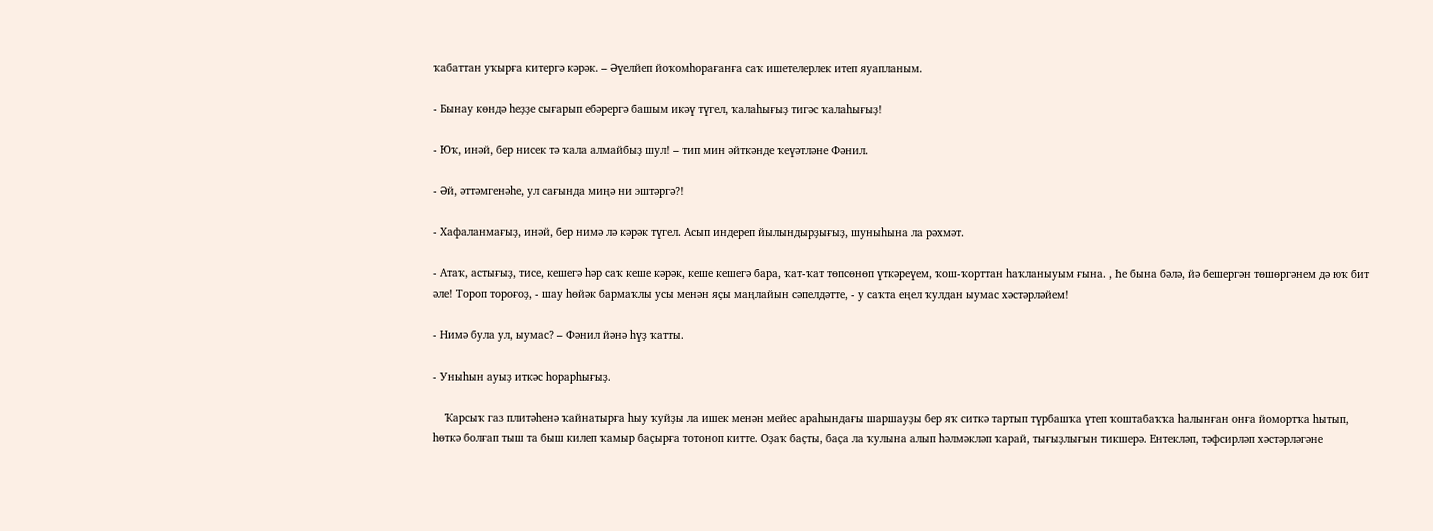ҡабаттан уҡырға китергә кәрәк. – Әүелйеп йоҡомһорағанға саҡ ишетелерлек итеп яуапланым.

- Бынау көндә һеҙҙе сығарып ебәрергә башым икәү түгел, ҡалаһығыҙ тигәс ҡалаһығыҙ!

- Юҡ, инәй, бер нисек тә ҡала алмайбыҙ шул! – тип мин әйткәнде ҡеүәтләне Фәнил.

- Әй, әттәмгенәһе, ул сағында миңә ни эштәргә?!

- Хафаланмағыҙ, инәй, бер нимә лә кәрәк түгел. Асып индереп йылындырҙығыҙ, шуныһына ла рәхмәт.

- Атаҡ, астығыҙ, тисе, кешегә һәр саҡ кеше кәрәк, кеше кешегә бара, ҡат-ҡат төпсөнөп үткәреүем, ҡош-ҡорттан һаҡланыуым ғына. , Һе бына бәлә, йә бешергән төшөргәнем дә юҡ бит әле! Тороп тороғоҙ, - шау һөйәк бармаҡлы усы менән яҫы маңлайын сәпелдәтте, - у саҡта еңел ҡулдан ыумас хәстәрләйем!

- Нимә була ул, ыумас? – Фәнил йәнә һүҙ ҡатты.

- Уныһын ауыҙ иткәс һорарһығыҙ.

    Ҡарсыҡ газ плитәһенә ҡайнатырға һыу ҡуйҙы ла ишек менән мейес араһындағы шаршауҙы бер яҡ ситкә тартып түрбашҡа үтеп ҡоштабаҡҡа һалынған онға йомортҡа һытып, һөткә болғап тыш та быш килеп ҡамыр баҫырға тотоноп китте. Оҙаҡ баҫты, баҫа ла ҡулына алып һәлмәкләп ҡарай, тығыҙлығын тикшерә. Ентекләп, тәфсирләп хәстәрләгәне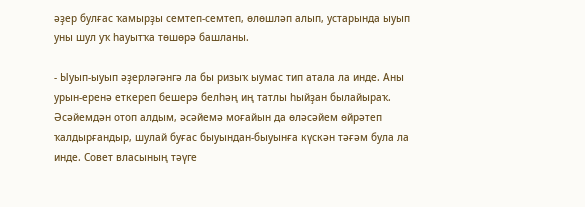әҙер булғас ҡамырҙы семтеп-семтеп, өлөшләп алып, устарында ыуып уны шул уҡ һауытҡа төшөрә башланы.

- Ыуып-ыуып әҙерләгәнгә ла бы ризыҡ ыумас тип атала ла инде. Аны урын-еренә еткереп бешерә белһәң иң татлы һыйҙан былайыраҡ. Әсәйемдән отоп алдым, әсәйемә моғайын да өләсәйем өйрәтеп ҡалдырғандыр, шулай буғас быуындан-быуынға күскән тәғәм була ла инде. Совет власының тәүге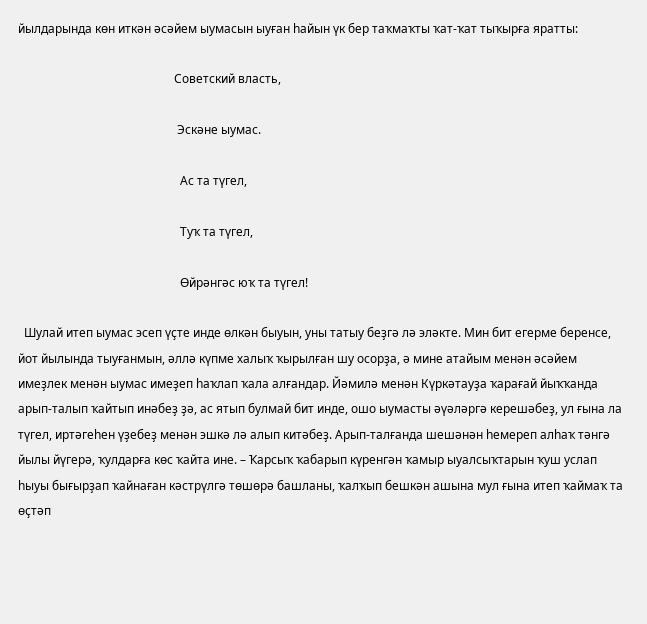йылдарында көн иткән әсәйем ыумасын ыуған һайын үк бер таҡмаҡты ҡат-ҡат тыҡырға яратты:

                                                    Советский власть,

                                                     Эскәне ыумас.

                                                      Ас та түгел,

                                                      Туҡ та түгел,

                                                      Өйрәнгәс юҡ та түгел!

  Шулай итеп ыумас эсеп үҫте инде өлкән быуын, уны татыу беҙгә лә эләкте. Мин бит егерме беренсе, йот йылында тыуғанмын, әллә күпме халыҡ ҡырылған шу осорҙа, ә мине атайым менән әсәйем имеҙлек менән ыумас имеҙеп һаҡлап ҡала алғандар. Йәмилә менән Күркәтауҙа ҡарағай йыҡҡанда арып-талып ҡайтып инәбеҙ ҙә, ас ятып булмай бит инде, ошо ыумасты әүәләргә керешәбеҙ, ул ғына ла түгел, иртәгеһен үҙебеҙ менән эшкә лә алып китәбеҙ. Арып-талғанда шешәнән һемереп алһаҡ тәнгә йылы йүгерә, ҡулдарға көс ҡайта ине. – Ҡарсыҡ ҡабарып күренгән ҡамыр ыуалсыҡтарын ҡуш услап һыуы бығырҙап ҡайнаған кәстрүлгә төшөрә башланы, ҡалҡып бешкән ашына мул ғына итеп ҡаймаҡ та өҫтәп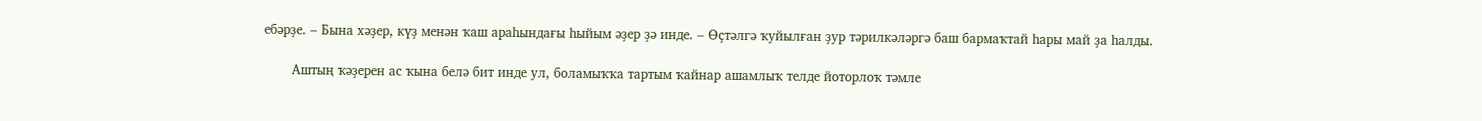ебәрҙе. – Бына хәҙер, күҙ менән ҡаш араһындағы һыйым әҙер ҙә инде. – Өҫтәлгә ҡуйылған ҙур тәрилкәләргә баш бармаҡтай һары май ҙа һалды.

       Аштың ҡәҙерен ас ҡына белә бит инде ул, боламыҡҡа тартым ҡайнар ашамлыҡ телде йоторлоҡ тәмле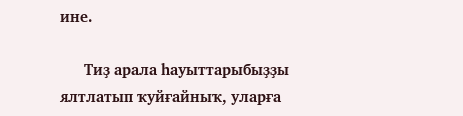ине.

      Тиҙ арала һауыттарыбыҙҙы ялтлатып ҡуйғайныҡ, уларға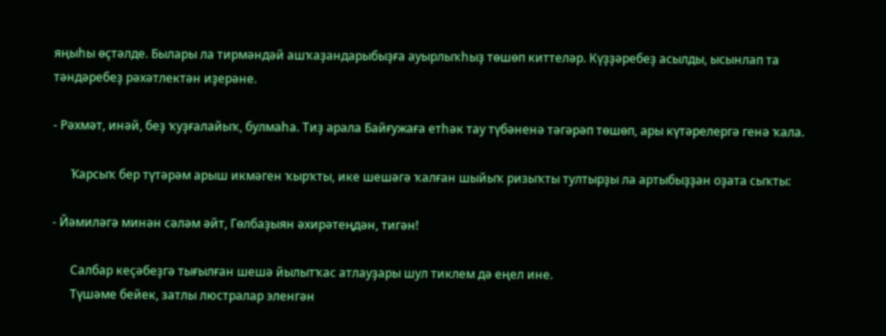яңыһы өҫтәлде. Былары ла тирмәндәй ашҡаҙандарыбыҙға ауырлыҡһыҙ төшөп киттеләр. Күҙҙәребеҙ асылды, ысынлап та тәндәребеҙ рәхәтлектән иҙерәне.

- Рәхмәт, инәй, беҙ ҡуҙғалайыҡ, булмаһа. Тиҙ арала Байғужаға етһәк тау түбәненә тәгәрәп төшөп, ары күтәрелергә генә ҡала.

      Ҡарсыҡ бер түтәрәм арыш икмәген ҡырҡты, ике шешәгә ҡалған шыйыҡ ризыҡты тултырҙы ла артыбыҙҙан оҙата сыҡты:

- Йәмиләгә минән сәләм әйт, Гөлбаҙыян әхирәтеңдән, тигән!

      Салбар кеҫәбеҙгә тығылған шешә йылытҡас атлауҙары шул тиклем дә еңел ине.
      Түшәме бейек, затлы люстралар эленгән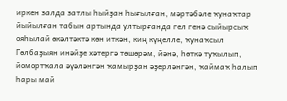иркен залда затлы һыйҙан һығылған, мәртәбәле ҡунаҡтар йыйылған табын артында ултырғанда гел генә сыйырсыҡ ояһылай өкәлтәктә көн иткән, киң күңелле, ҡунаҡсыл Гөлбаҙыян инәйҙе хәтергә төшөрәм, йәнә, һөткә туҡылып, йомортҡала әүәләнгән ҡамырҙан әҙерләнгән, ҡаймаҡ һалып һары май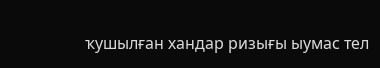ҡушылған хандар ризығы ыумас тел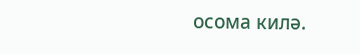осома килә.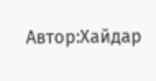Автор:Хайдар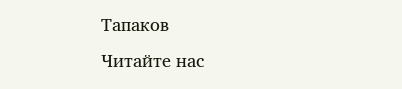Тапаков
Читайте нас